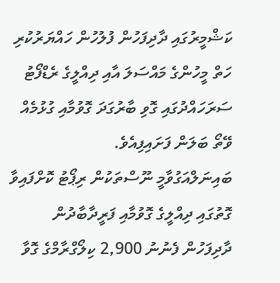ކަޝްމީރުގައި ދާދިފަހުން ފުލުހުން ހައްޔަރުކުރި ހަތް މީހުންގެ މައްސަލަ އާއި ދިއްލީގެ ރެޑްފޯޓު ސަރަހައްދުގައި ގޮވި ބާރުގަދަ ގޮވުމާއި ގުޅުމެއް ވޭތޯ ބަލަން ފަށައިފިއެވެ.
ބައިނަލްއަގުވާމީ ނޫސްތަކުން ރިޕޯޓު ކޮށްފައިވާ ގޮތުގައި ދިއްލީގެ ގޮވުމާއި ފަރީދާބާދުން ދާދިފަހުން ފެނުނު 2,900 ކިލޯގްރާމްގެ ގޮވާ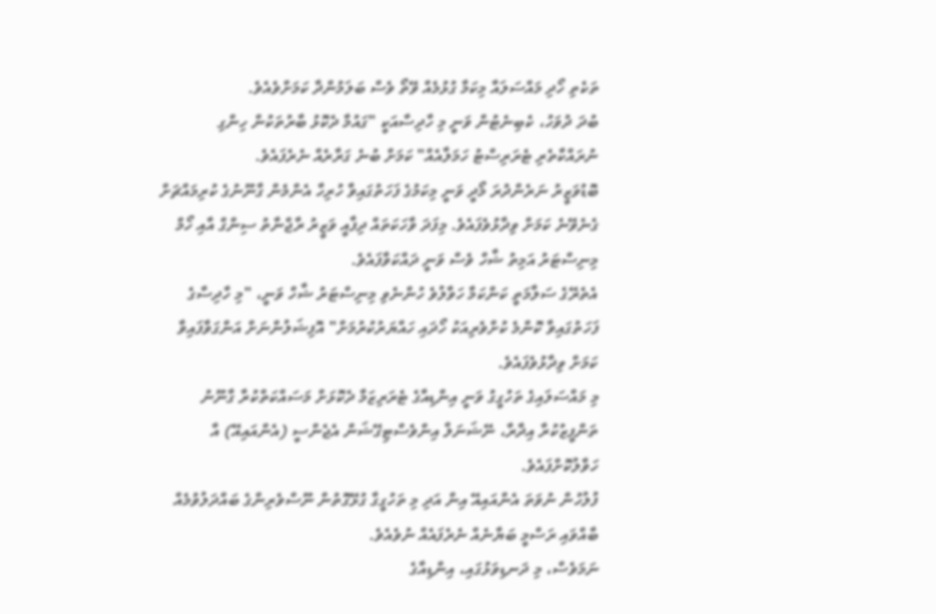ތަކެތި ހޯދި މައްސަލައާ މިކަމާ ގުޅުމެއް ވޭތޯ ވެސް ބަލަމުންދާ ކަމަށްވެއެވެ.
ބުދަ ދުވަހު، ކެބިނެޓުން ވަނީ މި ހާދިސާއަކީ "ގައުމާ ދެކޮޅު ބާރުތަކުން ހިންގި ނުރައްކާތެރި ޓެރަރިސްޓު ހަމަލާއެއް" ކަމަށް ބުނެ ގަރާރެއް ނެރެފައެވެ.
ބޮޑުވަޒީރު ނަރެންދުރަ މޯދީ ވަނީ މިކަމުގެ ފަހަތުގައިވާ ހުރިހާ އެންމެން ގާނޫނުގެ ކުރިމައްޗަށް ގެނެވޭނެ ކަމަށް ވިދާޅުވެފައެވެ. މިފަދަ ވާހަކަތައް ދިފާއީ ވަޒީރު ރާޖްނާތު ސިންގް އާއި ހޯމް މިނިސްޓަރު އަމިތު ޝާހް ވެސް ވަނީ ދައްކަވާފައެވެ.
އެތެރޭގެ ސަލާމަތީ ކަންކަމާ ހަވާލުވެ ހުންނެވި މިނިސްޓަރު ޝާހް ވަނީ، "މި ހާދިސާގެ ފަހަތުގައިވާ ކޮންމެ ކުށްވެރިއަކު ހޯދައި ހައްޔަރުކުރުމަށް" އޮފިޝަލުންނަށް އަންގަވާފައިވާ ކަމަށް ވިދާޅުވެފައެވެ.
މި މައްސަލައިގެ ތަހުގީގު ވަނީ އިންޑިއާގެ ޓެރަރިޒަމާ ދެކޮޅަށް މަސައްކަތްކުރާ ގާނޫނު ތަންފީޒުކުރާ އިދާރާ، ނޭޝަނަލް އިންވެސްޓިގޭޝަން އެޖެންސީ (އެންއައިއޭ) އާ ހަވާލުކޮށްފައެވެ.
ފުލުހުން ނުވަތަ އެންއައިއޭ އިން އަދި މި ތަހުގީގާ ގުޅޭގޮތުން ނޫސްވެރިންގެ ބައްދަލުވުމެއް ބާއްވައި ރަސްމީ ބަޔާނެއް ނެރެފައެއް ނުވެއެވެ.
ނަމަވެސް، މި ދަނޑިވަޅުގައި، އިންޑިއާގެ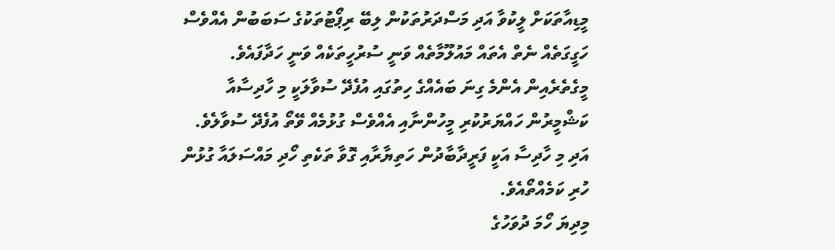މީޑިއާތަކަށް ލީކުވާ އަދި މަސްދަރުތަކުން ލިބޭ ރިޕޯޓުތަކުގެ ސަބަބުން އެއްވެސް ހަގީގަތެއް ނެތް އެތައް މައުލޫމާތެއް ވަނީ ސުރުހީތަކެއް ވަނީ ހަދާފައެވެ.
މީގެތެރެއިން އެންމެ ގިނަ ބައެއްގެ ހިތުގައި އުފެދޭ ސުވާލަކީ މި ހާދިސާއާ ކަޝްމީރުން ހައްޔަރުކުރި މީހުންނާއި އެއްވެސް ގުޅުމެއް ވޭތޯ އުފެދޭ ސުވާލެވެ. އަދި މި ހާދިސާ އަކީ ފަރީދާބާދުން ހަތިޔާރާއި ގޮވާ ތަކެތި ހޯދި މައްސަލައާ ގުޅުން ހުރި ކަމެއްތޯއެވެ.
މިދިޔަ ހޯމަ ދުވަހުގެ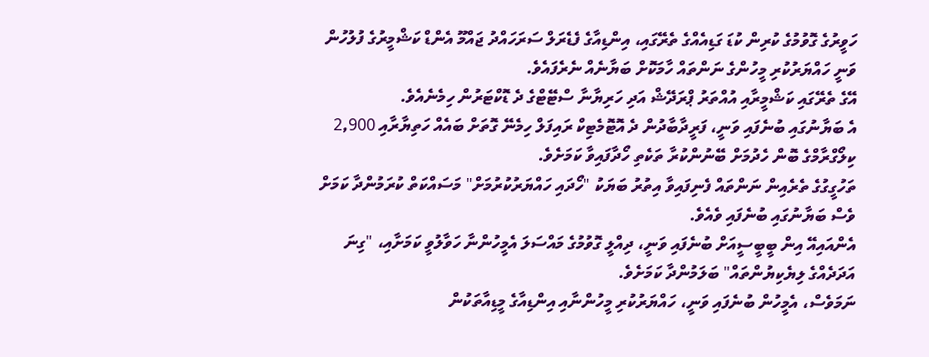ހަވީރުގެ ގޮވުމުގެ ކުރިން ކުޑަ ގަޑިއެއްގެ ތެރޭގައި، އިންޑިއާގެ ފެޑެރަލް ސަރަހައްދު ޖައްމޫ އެންޑް ކަޝްމީރުގެ ފުލުހުން ވަނީ ހައްޔަރުކުރި މީހުންގެ ނަންތައް ހާމަކޮށް ބަޔާނެއް ނެރެފައެވެ.
އޭގެ ތެރޭގައި ކަޝްމީރާއި އުއްތަރު ޕްރަދޭޝް އަދި ހަރިޔާނާ ސްޓޭޓްގެ ދެ ޑޮކްޓަރުން ހިމެނެއެވެ.
އެ ބަޔާނުގައި ބުނެފައި ވަނީ، ފަރީދާބާދުން ދެ އޮޓޮމެޓިކް ރައިފަލް ހިމެނޭ ގޮތަށް ބައެއް ހަތިޔާރާއި 2,900 ކިލޯގްރާމްގެ ބޮން ހެދުމަށް ބޭނުންކުރާ ތަކެތި ހޯދާފައިވާ ކަމަށެވެ.
ތަހުގީގުގެ ތެރެއިން ނަންތައް ފެނިފައިވާ އިތުރު ބަޔަކު "ހޯދައި ހައްޔަރުކުރުމަށް" މަސައްކަތް ކުރަމުންދާ ކަމަށް ވެސް ބަޔާނުގައި ބުނެފައި ވެއެވެ.
އެންއައިއޭ އިން ބީބީސީއަށް ބުނެފައި ވަނީ، ދިއްލީ ގޮވުމުގެ މައްސަލަ އެމީހުންނާ ހަވާލުވީ ކަމަށާއި، "ގިނަ އަދަދެއްގެ ލިޔެކިޔުންތައް" ބަލަމުންދާ ކަމަށެވެ.
ނަމަވެސް، އެމީހުން ބުނެފައި ވަނީ، ހައްޔަރުކުރި މީހުންނާއި އިންޑިއާގެ މީޑިއާތަކުން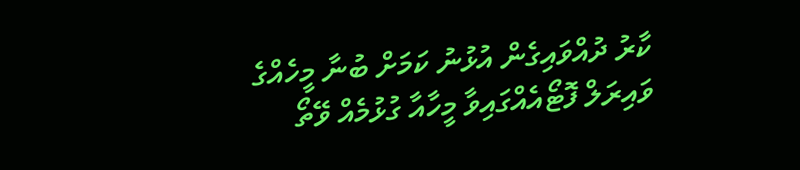ކާރު ދުއްވައިގެން އުޅުނު ކަމަށް ބުނާ މީހެއްގެ ވައިރަލް ފޮޓޯއެއްގައިވާ މީހާއާ ގުޅުމެއް ވޭތޯ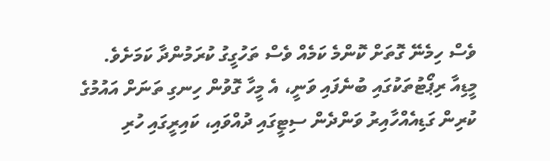ވެސް ހިމެނޭ ގޮތަށް ކޮންމެ ކަމެއް ވެސް ތަހުގީގު ކުރަމުންދާ ކަމަށެވެ.
މީޑިއާ ރިޕޯޓުތަކުގައި ބުނެފައި ވަނީ، އެ މީހާ ގޮވުން ހިނގި ތަނަށް އައުމުގެ ކުރިން ގަޑިއެއްހާއިރު ވަންދެން ސިޓީގައި ދުއްވައި، ކައިރީގައި ހުރި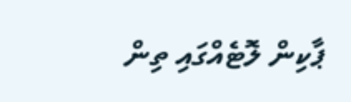ޕާކިން ލޮޓެއްގައި ތިން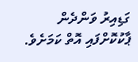ގަޑިއިރު ވަންދެން ޕާކުކޮށްފައި އޮތް ކަމަށެވެ.